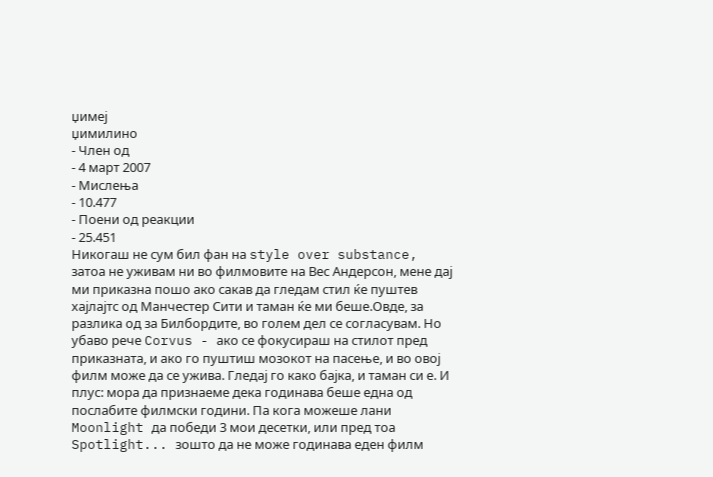џимеј
џимилино
- Член од
- 4 март 2007
- Мислења
- 10.477
- Поени од реакции
- 25.451
Никогаш не сум бил фан на style over substance, затоа не уживам ни во филмовите на Вес Андерсон, мене дај ми приказна пошо ако сакав да гледам стил ќе пуштев хајлајтс од Манчестер Сити и таман ќе ми беше.Овде, за разлика од за Билбордите, во голем дел се согласувам. Но убаво рече Corvus - ако се фокусираш на стилот пред приказната, и ако го пуштиш мозокот на пасење, и во овој филм може да се ужива. Гледај го како бајка, и таман си е. И плус: мора да признаеме дека годинава беше една од послабите филмски години. Па кога можеше лани Moonlight да победи 3 мои десетки, или пред тоа Spotlight... зошто да не може годинава еден филм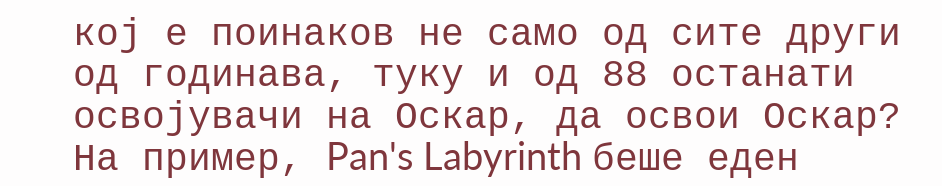кој е поинаков не само од сите други од годинава, туку и од 88 останати освојувачи на Оскар, да освои Оскар?
На пример, Pan's Labyrinth беше еден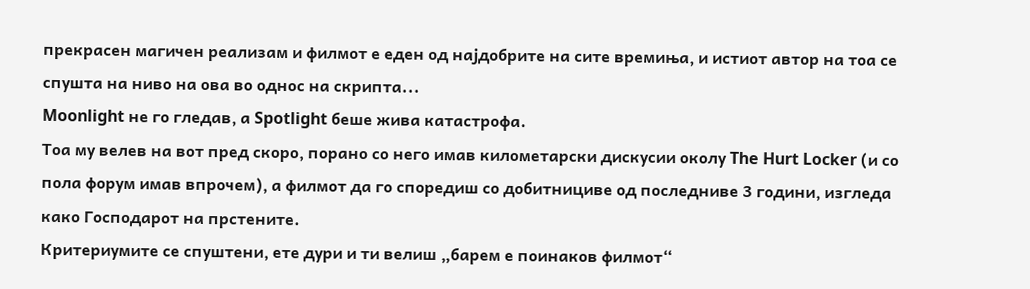прекрасен магичен реализам и филмот е еден од најдобрите на сите времиња, и истиот автор на тоа се спушта на ниво на ова во однос на скрипта...
Moonlight не го гледав, а Spotlight беше жива катастрофа.
Тоа му велев на вот пред скоро, порано со него имав километарски дискусии околу The Hurt Locker (и со пола форум имав впрочем), а филмот да го споредиш со добитнициве од последниве 3 години, изгледа како Господарот на прстените.
Критериумите се спуштени, ете дури и ти велиш „барем е поинаков филмот“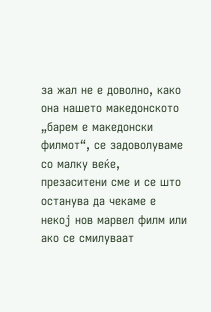за жал не е доволно, како она нашето македонското „барем е македонски филмот“, се задоволуваме со малку веќе, презаситени сме и се што останува да чекаме е некој нов марвел филм или ако се смилуваат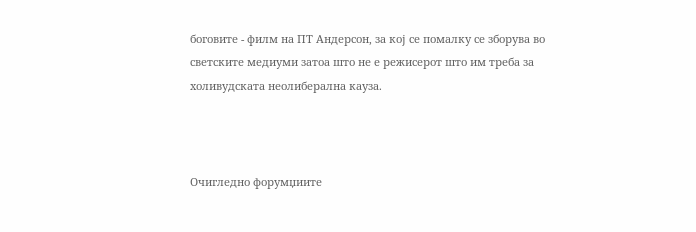боговите - филм на ПТ Андерсон, за кој се помалку се зборува во светските медиуми затоа што не е режисерот што им треба за холивудската неолиберална кауза.



Очигледно форумџиите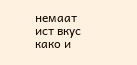немаат ист вкус како и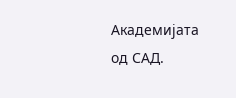Академијата од САД.